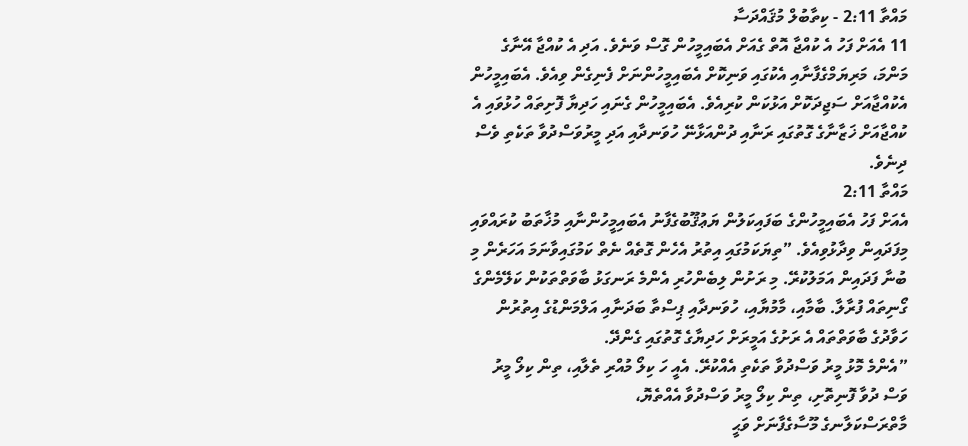މައްތާ 2:11 - ކިތާބުލް މުޤައްދަސާ
11 އެއަށް ފަހު އެ ކުއްޖާ އޮތް ގެއަށް އެބައިމީހުން ގޮސް ވަނެވެ. އަދި އެ ކުއްޖާ އޭނާގެ މަންމަ، މަރިޔަމްގެފާނާއި އެކުގައި ވަނިކޮށް އެބައިމީހުންނަށް ފެނިގެން ވިއެވެ. އެބައިމީހުން އެކުއްޖާއަށް ސަޖިދަކޮށް އަޅުކަން ކުރިއެވެ. އެބައިމީހުން ގެނައި ހަދިޔާ ފޮށިތައް ހުޅުވައި އެ ކުއްޖާއަށް ޚަޒާނާގެ ގޮތުގައި ރަނާއި ދުންއަޅާނޭ ހުވަނދާއި އަދި މީރުވަސްދުވާ ތަކެތި ވެސް ދިނެވެ.
މައްތާ 2:11
އެއަށް ފަހު އެބައިމީހުންގެ ބަފައިކަލުން ޔަޢުޤޫބުގެފާނު އެބައިމީހުންނާއި މުޚާތަބު ކުރައްވައި މިފަދައިން ވިދާޅުވިއެވެ. ”ތިޔަކަމުގައި އިތުރު އެހެން ގޮތެއް ނެތް ކަމުގައިވާނަމަ އަހަރެން މި ބުނާ ފަދައިން އަމަލުކުރޭ. މި ރަށުން ލިބެންހުރި އެންމެ ރަނގަޅު ބާވަތްތަކުން ކަލޭމެންގެ ގޯނިތައް ފުރާލާ. ބާމާއި، މާމުޔާއި، ހުވަނދާއި ޕިސްތާ ބަދަނާއި އަލްމަންޑުގެ އިތުރުން ހަވާދުގެ ބާވަތްތައް އެ ރަށުގެ އަމީރަށް ހަދިޔާގެ ގޮތުގައި ގެންދޭ.
”އެންމެ މޮޅު މީރު ވަސްދުވާ ތަކެތި އެއްކުރޭ. އެއީ ހަ ކިލޯ މުއްރި ތެލާއި، ތިން ކިލޯ މީރު ވަސް ދުވާ ފޮނިތޮށި، ތިން ކިލޯ މީރު ވަސްދުވާ އެއްތެޔޮ،
މާތްރަސްކަލާނގެ މޫސާގެފާނަށް ވަޙީ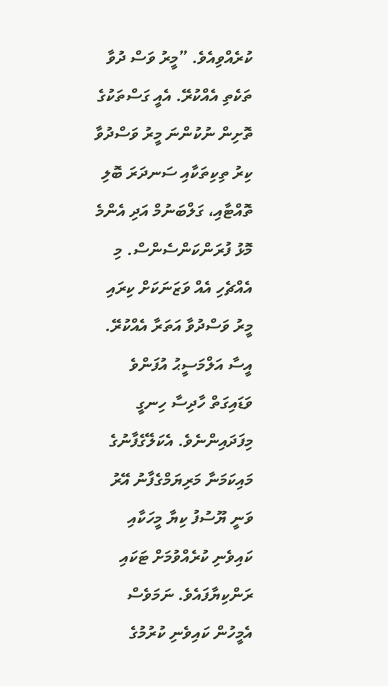ކުރެއްވިއެވެ. ”މީރު ވަސް ދުވާ ތަކެތި އެއްކުރޭ. އެއީ ގަސްތަކުގެ ތޮށިން ނުކުންނަ މީރު ވަސްދުވާ ކިރު ތިކިތަކާއި ސަނދަރަ ބޮލި ތޮއްޓާއި، ގަލްބަނުމް އަދި އެންމެ މޮޅު ފުރަންކަންސެންސް. މި އެއްޗެހި އެއް ވަޒަނަކަށް ކިރައި މީރު ވަސްދުވާ އަތަރާ އެއްކުރޭ.
އީސާ އަލްމަސީޙު އުފަންވެ ވަޑައިގަތް ހާދިސާ ހިނގީ މިފަދައިންނެވެ. އެކަލޭގެފާނުގެ މައިކަމަނާ މަރިޔަމްގެފާނު އޭރު ވަނީ ޔޫސުފު ކިޔާ މީހަކާއި ކައިވެނި ކުރެއްވުމަށް ޓަކައި ރަންކިޔާފައެވެ. ނަމަވެސް އެމީހުން ކައިވެނި ކުރުމުގެ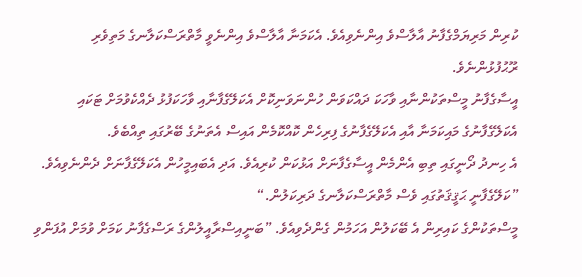ކުރިން މަރިޔަމްގެފާނު އާލާސްވެ އިންނެވިއެވެ. އެކަމަނާ އާލާސްވެ އިންނެވީ މާތްރަސްކަލާނގެ މަތިވެރި ރޫޙުފުޅުންނެވެ.
އީސާގެފާނު މީސްތަކުންނާއި ވާހަކަ ދައްކަވަން ހުންނަވަނިކޮށް އެކަލޭގެފާނާއި ވާހަކަފުޅު ދެއްކެވުމަށް ޓަކައި އެކަލޭގެފާނުގެ މައިކަމަނާ އާއި އެކަލޭގެފާނުގެ ފިރިހެން ކޮއްކޮމެން އައިސް އެތަނުގެ ބޭރުގައި ތިއްބެވެ.
އެ ހިނދު ދޯނީގައި ތިބި އެންމެން އީސާގެފާނަށް އަޅުކަން ކުރިއެވެ. އަދި އެބައިމީހުން އެކަލޭގެފާނަށް ދެންނެވިއެވެ. ”ކަލޭގެފާނީ ޙަޤީޤަތުގައި ވެސް މާތްރަސްކަލާނގެ ދަރިކަލުން.“
މީސްތަކުންގެ ކައިރިން އެ ބޭކަލުން އަހަމުން ގެންދެވިއެވެ. ”ބަނީއިސްރާއީލުންގެ ރަސްގެފާނު ކަމަށް ވުމަށް އުފަންވި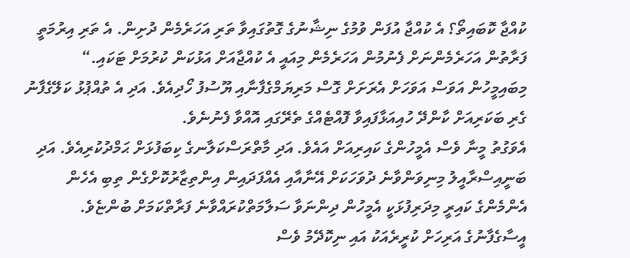ކުއްޖާ ކޮބައިތޯ؟ އެ ކުއްޖާ އުފަން ވުމުގެ ނިޝާނުގެ ގޮތުގައިވާ ތަރި އަހަރެމެން ދުށިން. އެ ތަރި އިރުމަތީ ފަރާތުން އަހަރެމެންނަށް ފެނުމުން އަހަރެމެން މިއައީ އެ ކުއްޖާއަށް އަޅުކަން ކުރުމަށް ޓަކައި.“
މިބައިމީހުން އަވަސް އަވަހަށް އެރަށަށް ގޮސް މަރިޔަމްގެފާނާއި ޔޫސުފު ހޯދިއެވެ. އަދި އެ ތުއްޕުޅު ކަލޭގެފާނު ގެރި ބަކަރިއަށް ކާންދޭ ހުއިއަޅާފައިވާ ފޮއްޓެއްގެ ތެރޭގައި އޮއްވާ ފެނުނެވެ.
އެވަގުތު މީނާ ވެސް އެމީހުންގެ ކައިރިއަށް އައެވެ. އަދި މާތްރަސްކަލާނގެ ކިބަފުޅަށް ޙަމްދުކުރިއެވެ. އަދި ބަނީއިސްރާއީލު މިނިވަންވާނެ ދުވަހަކަށް އޭނާއާއި އެއްފަދައިން އިންތިޒާރުކޮށްގެން ތިބި އެހެން އެންމެންގެ ކައިރީ މިދަރިފުޅަކީ އެމީހުން ދިންނަވާ ސަލާމަތްކުރައްވާނެ ފަރާތްކަމަށް ބުންޏެވެ.
އީސާގެފާނުގެ އަރިހަށް ކުރީރެއަކު އައި ނިކޮދޭމު ވެސް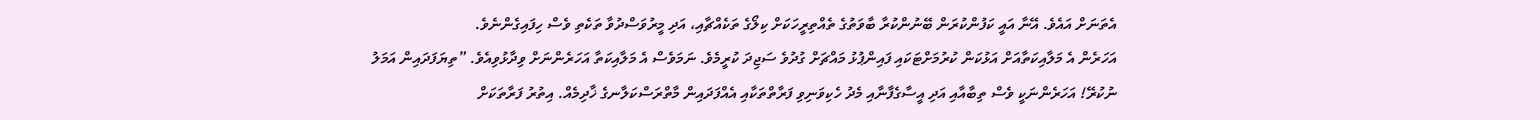އެތަނަށް އައެވެ. އޭނާ އައީ ކަފުންކުރަން ބޭނުންކުރާ ބާވަތުގެ ތެއްތިރީހަކަށް ކިލޯގެ ތަކެއްޗާއި، އަދި މީރުވަސްދުވާ ތަކެތި ވެސް ހިފައިގެންނެވެ.
އަހަރެން އެ މަލާއިކަތާއަށް އަޅުކަން ކުރުމަށްޓަކައި ފައިންޕުޅު މައްޗަށް ގުދުވެ ސަޖިދަ ކުރީމެވެ. ނަމަވެސް އެ މަލާއިކަތާ އަހަރެންނަށް ވިދާޅުވިއެވެ. ”ތިޔަފަދައިން އަމަލު ނުކުރޭ! އަހަރެންނަކީ ވެސް ތިބާއާއި އަދި އީސާގެފާނާއި މެދު ހެކިވަނިވި ފަރާތްތަކާއި އެއްފަދައިން މާތްރަސްކަލާނގެ ޚާދިމެއް. އިތުރު ފަރާތަކަށް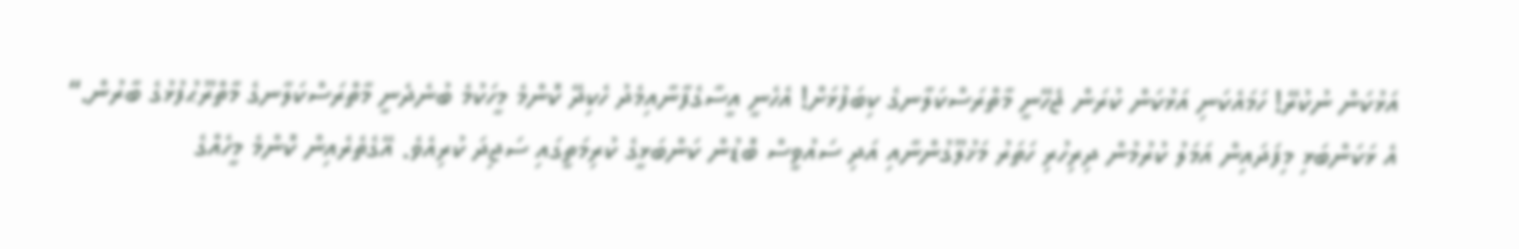އަޅުކަން ނުކުރޭ! ހަމައެކަނި އަޅުކަން ކުރަން ޖެހޭނީ މާތްރަސްކަލާނގެ ކިބަފުޅަށް! އެހެނީ އީސާގެފާނާއިމެދު ހެކިދޭ ކޮންމެ މީހަކުމެ ބުނެދެނީ މާތްރަސްކަލާނގެ މާތްރޫޙުފުޅުގެ ބާރުން.“
އެ ޅަކަންބަޅި މިފަދައިން އަމަލު ކުރުމުން ދިރިހުރި ހަތަރު މަޚުލޫގުންނާއި އަދި ސައުވީސް ބޮޑުން ކަންބަޅީގެ ކުރިމަތީގައި ސަޖިދަ ކުރިއެވެ. އޭގެތެރެއިން ކޮންމެ މީހެއްގެ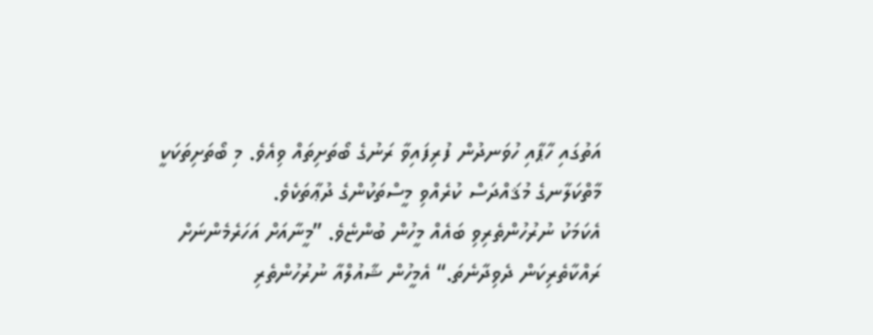އަތުގައި ހާޕާއި ހުވަނދުން ފުރިފައިވާ ރަނުގެ ބޯތަށިތައް ވިއެވެ. މި ބޯތަށިތަކަކީ މާތްކަލާނގެ މުޤައްދަސް ކުރެއްވި މީސްތަކުންގެ ދުޢާތަކެވެ.
އެކަމަކު ނުރުހުންތެރިވި ބައެއް މީހުން ބުންޏެވެ. ”މީނާއަށް އަހަރެމެންނަށް ރައްކާތެރިކަން ދެވިދާނެތަ.“ އެމީހުން ޝާއުލްއާ ނުރުހުންތެރި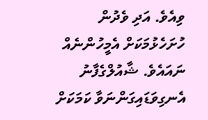ވިއެވެ. އަދި ވެދުން ހުށަހެޅުމަކަށް އެމީހުންނެއް ނައައެވެ. ޝާއުލްގެފާނު އެނގިވަޑައިގަންނަވާ ކަމަކަށް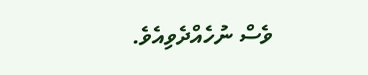ވެސް ނުހެއްދެވިއެވެ.